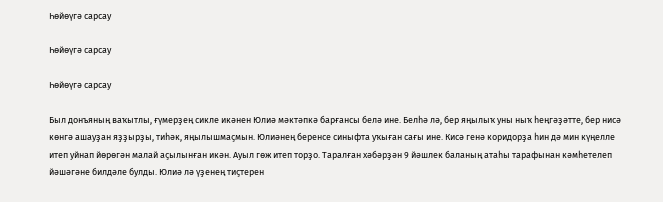Һөйөүгә сарсау

Һөйөүгә сарсау

Һөйөүгә сарсау

Был донъяның ваҡытлы, ғүмерҙең сикле икәнен Юлиә мәктәпкә барғансы белә ине. Белһә лә, бер яңылыҡ уны ныҡ һеңгәҙәтте, бер нисә көнгә ашауҙан яҙҙырҙы, тиһәк, яңылышмаҫмын. Юлиәнең беренсе синыфта уҡыған сағы ине. Кисә генә коридорҙа һин дә мин күңелле итеп уйнап йөрөгән малай аҫылынған икән. Ауыл гөж итеп торҙо. Таралған хәбәрҙән 9 йәшлек баланың атаһы тарафынан кәмһетелеп йәшәгәне билдәле булды. Юлиә лә үҙенең тиҫтерен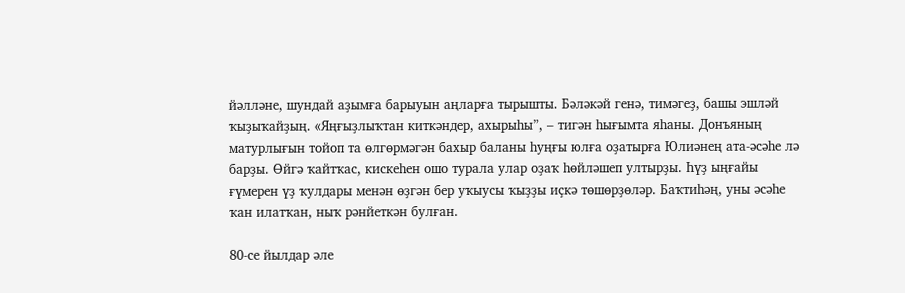йәлләне, шундай аҙымға барыуын аңларға тырышты. Бәләкәй генә, тимәгеҙ, башы эшләй ҡыҙыҡайҙың. «Яңғыҙлыҡтан киткәндер, ахырыһы”, – тигән һығымта яһаны. Донъяның матурлығын тойоп та өлгөрмәгән бахыр баланы һуңғы юлға оҙатырға Юлиәнең ата-әсәһе лә барҙы. Өйгә ҡайтҡас, кискеһен ошо турала улар оҙаҡ һөйләшеп ултырҙы. Һүҙ ыңғайы ғүмерен үҙ ҡулдары менән өҙгән бер уҡыусы ҡыҙҙы иҫкә төшөрҙөләр. Баҡтиһәң, уны әсәһе ҡан илатҡан, ныҡ рәнйеткән булған.

80-се йылдар әле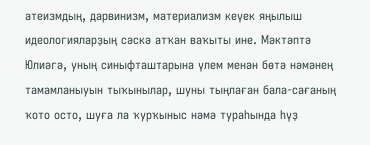атеизмдың, дарвинизм, материализм кеүек яңылыш идеологияларҙың сәскә атҡан ваҡыты ине. Мәктәптә Юлиәгә, уның синыфташтарына үлем менән бөтә нәмәнең тамамланыуын тыҡынылар, шуны тыңлаған бала-сағаның ҡото осто, шуға ла ҡурҡыныс нәмә тураһында һүҙ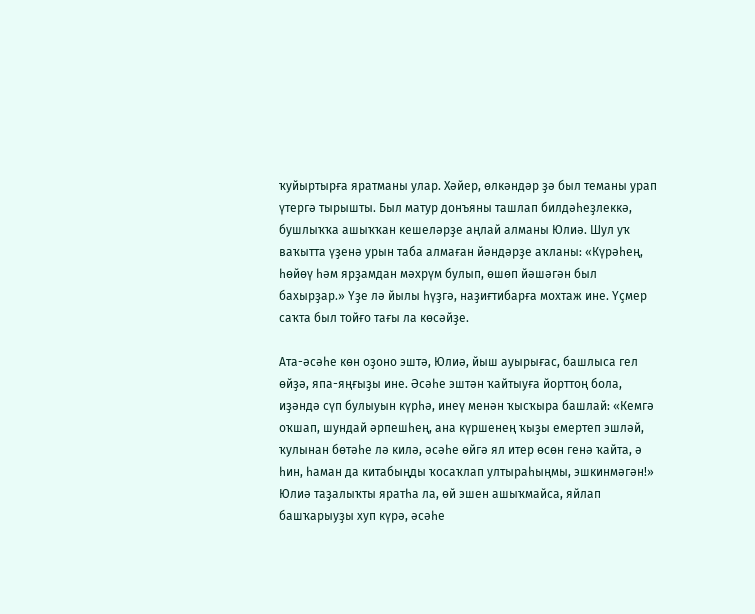ҡуйыртырға яратманы улар. Хәйер, өлкәндәр ҙә был теманы урап үтергә тырышты. Был матур донъяны ташлап билдәһеҙлеккә, бушлыҡҡа ашыҡҡан кешеләрҙе аңлай алманы Юлиә. Шул уҡ ваҡытта үҙенә урын таба алмаған йәндәрҙе аҡланы: «Күрәһең, һөйөү һәм ярҙамдан мәхрүм булып, өшөп йәшәгән был бахырҙар.» Үҙе лә йылы һүҙгә, наҙиғтибарға мохтаж ине. Үҫмер саҡта был тойғо тағы ла көсәйҙе.

Ата-әсәһе көн оҙоно эштә, Юлиә, йыш ауырығас, башлыса гел өйҙә, япа-яңғыҙы ине. Әсәһе эштән ҡайтыуға йорттоң бола, иҙәндә сүп булыуын күрһә, инеү менән ҡысҡыра башлай: «Кемгә оҡшап, шундай әрпешһең, ана күршенең ҡыҙы емертеп эшләй, ҡулынан бөтәһе лә килә, әсәһе өйгә ял итер өсөн генә ҡайта, ә һин, һаман да китабыңды ҡосаҡлап ултыраһыңмы, эшкинмәгән!» Юлиә таҙалыҡты яратһа ла, өй эшен ашыҡмайса, яйлап башҡарыуҙы хуп күрә, әсәһе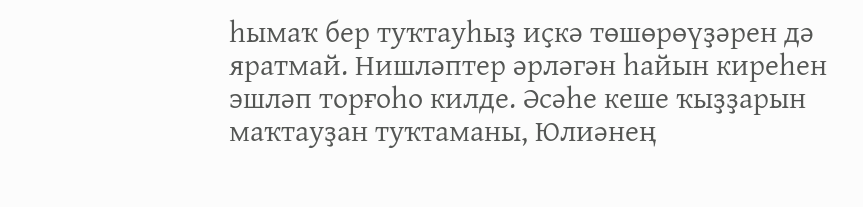һымаҡ бер туҡтауһыҙ иҫкә төшөрөүҙәрен дә яратмай. Нишләптер әрләгән һайын киреһен эшләп торғоһо килде. Әсәһе кеше ҡыҙҙарын маҡтауҙан туҡтаманы, Юлиәнең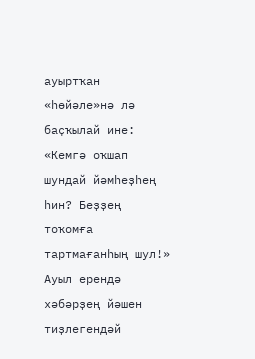ауыртҡан «һөйәле»нә лә баҫҡылай ине: «Кемгә оҡшап шундай йәмһеҙһең һин? Беҙҙең тоҡомға тартмағанһың шул!» Ауыл ерендә хәбәрҙең йәшен тиҙлегендәй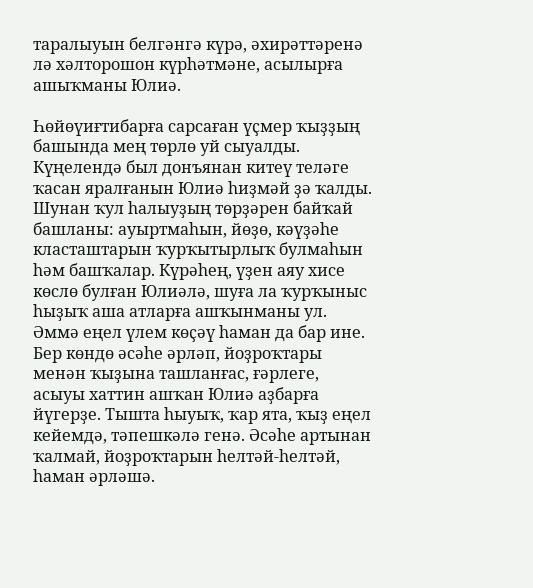таралыуын белгәнгә күрә, әхирәттәренә лә хәлторошон күрһәтмәне, асылырға ашыҡманы Юлиә.

Һөйөүиғтибарға сарсаған үҫмер ҡыҙҙың башында мең төрлө уй сыуалды. Күңелендә был донъянан китеү теләге ҡасан яралғанын Юлиә һиҙмәй ҙә ҡалды. Шунан ҡул һалыуҙың төрҙәрен байҡай башланы: ауыртмаһын, йөҙө, кәүҙәһе класташтарын ҡурҡытырлыҡ булмаһын һәм башҡалар. Күрәһең, үҙен аяу хисе көслө булған Юлиәлә, шуға ла ҡурҡыныс һыҙыҡ аша атларға ашҡынманы ул. Әммә еңел үлем көҫәү һаман да бар ине. Бер көндө әсәһе әрләп, йоҙроҡтары менән ҡыҙына ташланғас, ғәрлеге, асыуы хаттин ашҡан Юлиә аҙбарға йүгерҙе. Тышта һыуыҡ, ҡар ята, ҡыҙ еңел кейемдә, тәпешкәлә генә. Әсәһе артынан ҡалмай, йоҙроҡтарын һелтәй-һелтәй, һаман әрләшә.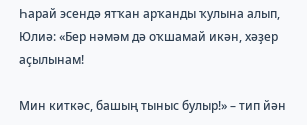Һарай эсендә ятҡан арҡанды ҡулына алып, Юлиә: «Бер нәмәм дә оҡшамай икән, хәҙер аҫылынам!

Мин киткәс, башың тыныс булыр!» – тип йән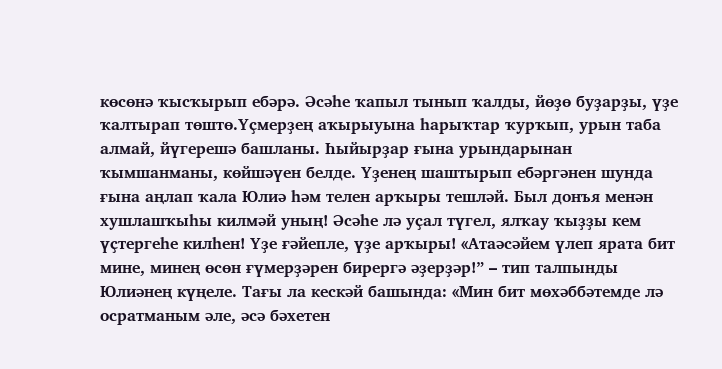көсөнә ҡысҡырып ебәрә. Әсәһе ҡапыл тынып ҡалды, йөҙө буҙарҙы, үҙе ҡалтырап төштө.Үҫмерҙең аҡырыуына һарыҡтар ҡурҡып, урын таба алмай, йүгерешә башланы. Һыйырҙар ғына урындарынан ҡымшанманы, көйшәүен белде. Үҙенең шаштырып ебәргәнен шунда ғына аңлап ҡала Юлиә һәм телен арҡыры тешләй. Был донъя менән хушлашҡыһы килмәй уның! Әсәһе лә уҫал түгел, ялҡау ҡыҙҙы кем үҫтергеһе килһен! Үҙе ғәйепле, үҙе арҡыры! «Атаәсәйем үлеп ярата бит мине, минең өсөн ғүмерҙәрен бирергә әҙерҙәр!” – тип талпынды Юлиәнең күңеле. Тағы ла кескәй башында: «Мин бит мөхәббәтемде лә осратманым әле, әсә бәхетен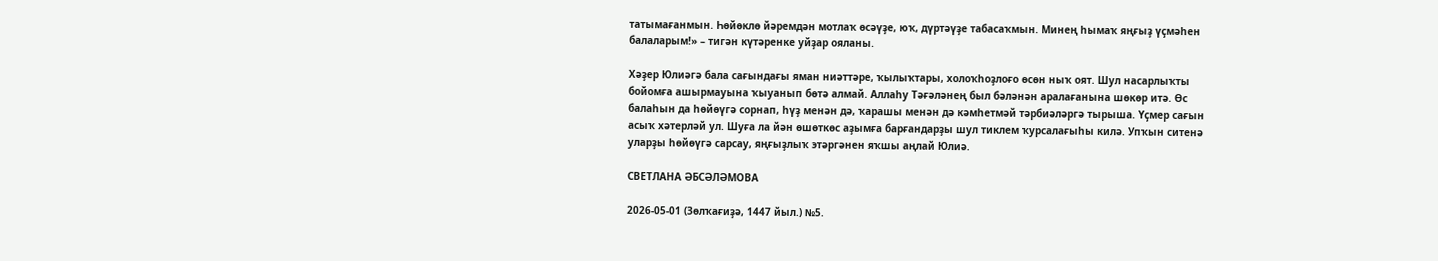татымағанмын. Һөйөклө йәремдән мотлаҡ өсәүҙе, юҡ, дүртәүҙе табасаҡмын. Минең һымаҡ яңғыҙ үҫмәһен балаларым!» – тигән күтәренке уйҙар ояланы.

Хәҙер Юлиәгә бала сағындағы яман ниәттәре, ҡылыҡтары, холоҡһоҙлоғо өсөн ныҡ оят. Шул насарлыҡты бойомға ашырмауына ҡыуанып бөтә алмай. Аллаһу Тәғәләнең был бәләнән аралағанына шөкөр итә. Өс балаһын да һөйөүгә сорнап, һүҙ менән дә, ҡарашы менән дә кәмһетмәй тәрбиәләргә тырыша. Үҫмер сағын асыҡ хәтерләй ул. Шуға ла йән өшөткөс аҙымға барғандарҙы шул тиклем ҡурсалағыһы килә. Упҡын ситенә уларҙы һөйөүгә сарсау, яңғыҙлыҡ этәргәнен яҡшы аңлай Юлиә.

СВЕТЛАНА ӘБСӘЛӘМОВА

2026-05-01 (Зөлҡағиҙә, 1447 йыл.) №5.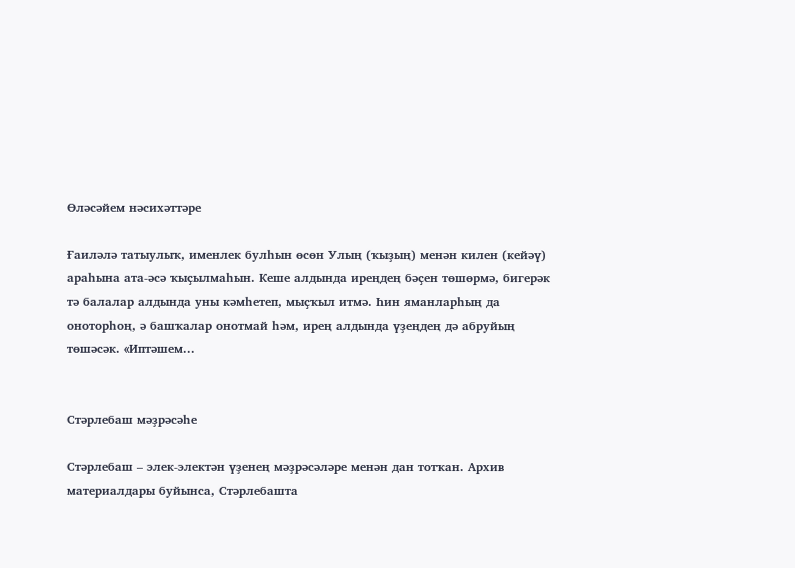Өләсәйем нәсихәттәре

Ғаиләлә татыулыҡ, именлек булһын өсөн Улың (ҡыҙың) менән килен (кейәү) араһына ата-әсә ҡыҫылмаһын. Кеше алдында иреңдең бәҫен төшөрмә, бигерәк тә балалар алдында уны кәмһетеп, мыҫҡыл итмә. Һин яманларһың да оноторһоң, ә башҡалар онотмай һәм, ирең алдында үҙеңдең дә абруйың төшәсәк. «Иптәшем...


Стәрлебаш мәҙрәсәһе

Стәрлебаш – элек-электән үҙенең мәҙрәсәләре менән дан тотҡан. Архив материалдары буйынса, Стәрлебашта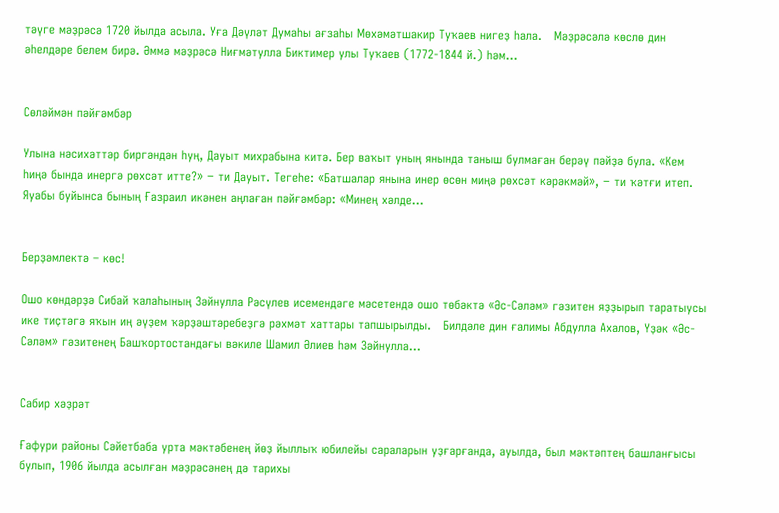тәүге мәҙрәсә 1720 йылда асыла. Уға Дәүләт Думаһы ағзаһы Мөхәмәтшакир Туҡаев нигеҙ һала.   Мәҙрәсәлә көслө дин әһелдәре белем бирә. Әммә мәҙрәсә Ниғмәтулла Биктимер улы Туҡаев (1772-1844 й.) һәм...


Сөләймән пәйғәмбәр

Улына нәсихәттәр биргәндән һуң, Дауыт михрабына китә. Бер ваҡыт уның янында таныш булмаған берәү пәйҙә була. «Кем һиңә бында инергә рөхсәт итте?» − ти Дауыт. Тегеһе: «Батшалар янына инер өсөн миңә рөхсәт кәрәкмәй», − ти ҡәтғи итеп. Яуабы буйынса бының Ғазраил икәнен аңлаған пәйғәмбәр: «Минең хәлде...


Берҙәмлектә – көс!

Ошо көндәрҙә Сибай ҡалаһының Зәйнулла Рәсүлев исемендәге мәсетендә ошо төбәктә «Әс-Сәләм» гәзитен яҙҙырып таратыусы ике тиҫтәгә яҡын иң әүҙем ҡәрҙәштәребеҙгә рәхмәт хаттары тапшырылды.   Билдәле дин ғалимы Абдулла Ахалов, Үҙәк «Әс-Сәләм» гәзитенең Башҡортостандағы вәкиле Шамил Әлиев һәм Зәйнулла...


Сабир хәҙрәт

Ғафури районы Сәйетбаба урта мәктәбенең йөҙ йыллыҡ юбилейы сараларын уҙғарғанда, ауылда, был мәктәптең башланғысы булып, 1906 йылда асылған мәҙрәсәнең дә тарихы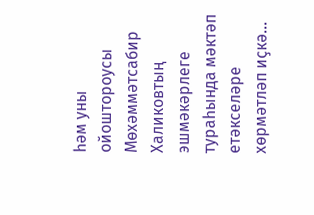һәм уны ойоштороусы Мөхәммәтсабир Халиковтың эшмәкәрлеге тураһында мәктәп етәкселәре хөрмәтләп иҫкә...